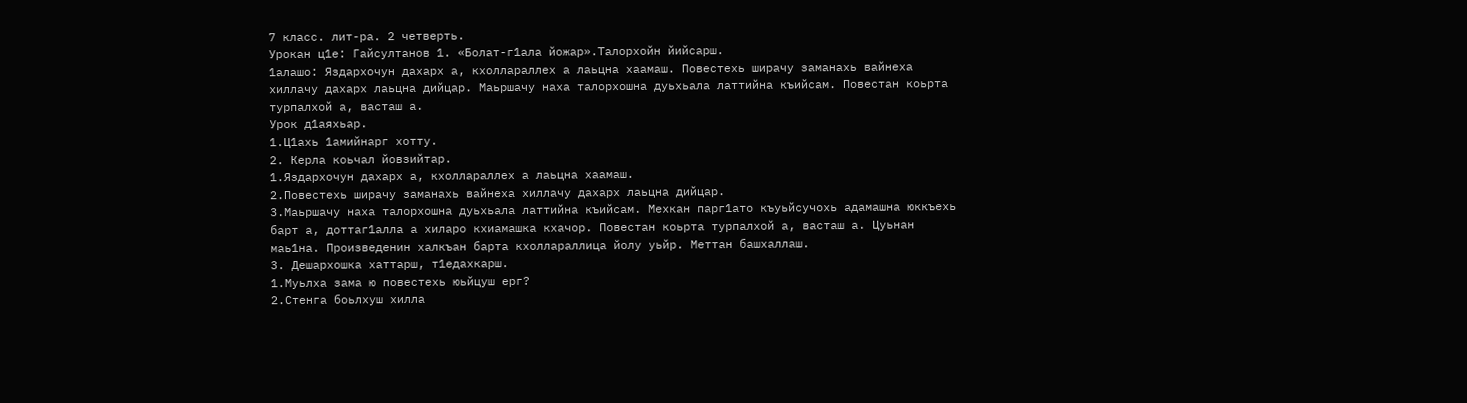7 класс. лит-ра. 2 четверть.
Урокан ц1е: Гайсултанов 1. «Болат-г1ала йожар».Талорхойн йийсарш.
1алашо: Яздархочун дахарх а, кхоллараллех а лаьцна хаамаш. Повестехь ширачу заманахь вайнеха хиллачу дахарх лаьцна дийцар. Маьршачу наха талорхошна дуьхьала латтийна къийсам. Повестан коьрта турпалхой а, васташ а.
Урок д1аяхьар.
1.Ц1ахь 1амийнарг хотту.
2. Керла коьчал йовзийтар.
1.Яздархочун дахарх а, кхоллараллех а лаьцна хаамаш.
2.Повестехь ширачу заманахь вайнеха хиллачу дахарх лаьцна дийцар.
3.Маьршачу наха талорхошна дуьхьала латтийна къийсам. Мехкан парг1ато къуьйсучохь адамашна юккъехь барт а, доттаг1алла а хиларо кхиамашка кхачор. Повестан коьрта турпалхой а, васташ а. Цуьнан маь1на. Произведенин халкъан барта кхоллараллица йолу уьйр. Меттан башхаллаш.
3. Дешархошка хаттарш, т1едахкарш.
1.Муьлха зама ю повестехь юьйцуш ерг?
2.Стенга боьлхуш хилла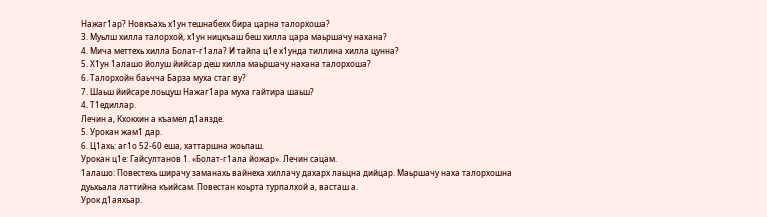Нажаг1ар? Новкъахь х1ун тешнабехк бира царна талорхоша?
3. Муьлш хилла талорхой, х1ун ницкъаш беш хилла цара маьршачу нахана?
4. Мича меттехь хилла Болат-г1ала? И тайпа ц1е х1унда тиллина хилла цунна?
5. Х1ун 1алашо йолуш йийсар деш хилла маьршачу нахана талорхоша?
6. Талорхойн баьчча Барза муха стаг ву?
7. Шаьш йийсаре лоьцуш Нажаг1ара муха гайтира шаьш?
4. Т1едиллар.
Лечин а, Кхокхин а къамел д1аязде.
5. Урокан жам1 дар.
6. Ц1ахь: аг1о 52-60 еша, хаттаршна жоьпаш.
Урокан ц1е: Гайсултанов 1. «Болат-г1ала йожар». Лечин сацам.
1алашо: Повестехь ширачу заманахь вайнеха хиллачу дахарх лаьцна дийцар. Маьршачу наха талорхошна дуьхьала латтийна къийсам. Повестан коьрта турпалхой а, васташ а.
Урок д1аяхьар.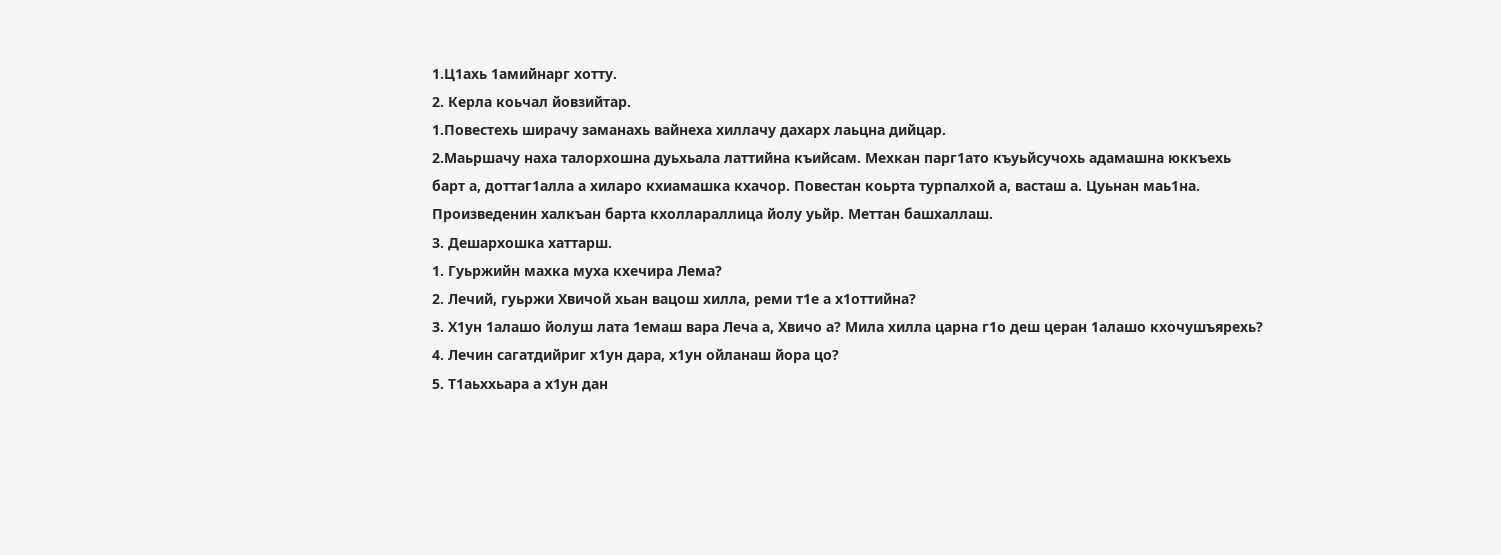1.Ц1ахь 1амийнарг хотту.
2. Керла коьчал йовзийтар.
1.Повестехь ширачу заманахь вайнеха хиллачу дахарх лаьцна дийцар.
2.Маьршачу наха талорхошна дуьхьала латтийна къийсам. Мехкан парг1ато къуьйсучохь адамашна юккъехь барт а, доттаг1алла а хиларо кхиамашка кхачор. Повестан коьрта турпалхой а, васташ а. Цуьнан маь1на. Произведенин халкъан барта кхоллараллица йолу уьйр. Меттан башхаллаш.
3. Дешархошка хаттарш.
1. Гуьржийн махка муха кхечира Лема?
2. Лечий, гуьржи Хвичой хьан вацош хилла, реми т1е а х1оттийна?
3. Х1ун 1алашо йолуш лата 1емаш вара Леча а, Хвичо а? Мила хилла царна г1о деш церан 1алашо кхочушъярехь?
4. Лечин сагатдийриг х1ун дара, х1ун ойланаш йора цо?
5. Т1аьххьара а х1ун дан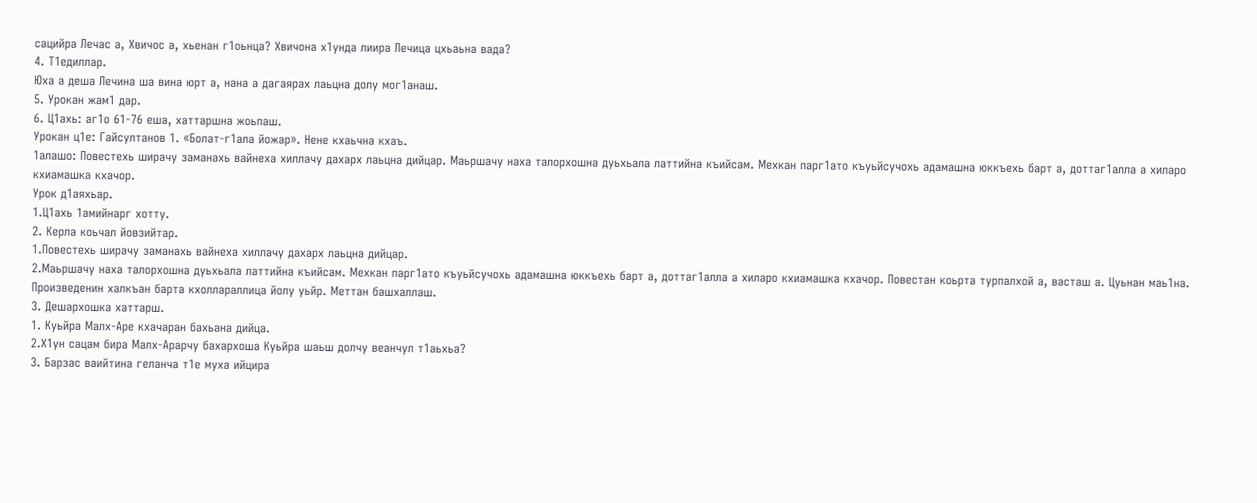сацийра Лечас а, Хвичос а, хьенан г1оьнца? Хвичона х1унда лиира Лечица цхьаьна вада?
4. Т1едиллар.
Юха а деша Лечина ша вина юрт а, нана а дагаярах лаьцна долу мог1анаш.
5. Урокан жам1 дар.
6. Ц1ахь: аг1о 61-76 еша, хаттаршна жоьпаш.
Урокан ц1е: Гайсултанов 1. «Болат-г1ала йожар». Нене кхаьчна кхаъ.
1алашо: Повестехь ширачу заманахь вайнеха хиллачу дахарх лаьцна дийцар. Маьршачу наха талорхошна дуьхьала латтийна къийсам. Мехкан парг1ато къуьйсучохь адамашна юккъехь барт а, доттаг1алла а хиларо кхиамашка кхачор.
Урок д1аяхьар.
1.Ц1ахь 1амийнарг хотту.
2. Керла коьчал йовзийтар.
1.Повестехь ширачу заманахь вайнеха хиллачу дахарх лаьцна дийцар.
2.Маьршачу наха талорхошна дуьхьала латтийна къийсам. Мехкан парг1ато къуьйсучохь адамашна юккъехь барт а, доттаг1алла а хиларо кхиамашка кхачор. Повестан коьрта турпалхой а, васташ а. Цуьнан маь1на. Произведенин халкъан барта кхоллараллица йолу уьйр. Меттан башхаллаш.
3. Дешархошка хаттарш.
1. Куьйра Малх-Аре кхачаран бахьана дийца.
2.Х1ун сацам бира Малх-Арарчу бахархоша Куьйра шаьш долчу веанчул т1аьхьа?
3. Барзас ваийтина геланча т1е муха ийцира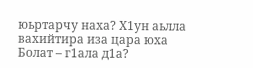юьртарчу наха? Х1ун аьлла вахийтира иза цара юха Болат – г1ала д1а?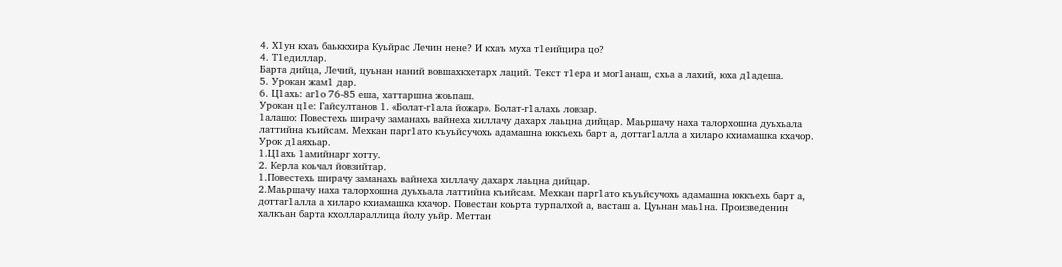4. Х1ун кхаъ баьккхира Куьйрас Лечин нене? И кхаъ муха т1еийцира цо?
4. Т1едиллар.
Барта дийца, Лечий, цуьнан наний вовшахкхетарх лаций. Текст т1ера и мог1анаш, схьа а лахий, юха д1адеша.
5. Урокан жам1 дар.
6. Ц1ахь: аг1о 76-85 еша, хаттаршна жоьпаш.
Урокан ц1е: Гайсултанов 1. «Болат-г1ала йожар». Болат-г1алахь ловзар.
1алашо: Повестехь ширачу заманахь вайнеха хиллачу дахарх лаьцна дийцар. Маьршачу наха талорхошна дуьхьала латтийна къийсам. Мехкан парг1ато къуьйсучохь адамашна юккъехь барт а, доттаг1алла а хиларо кхиамашка кхачор.
Урок д1аяхьар.
1.Ц1ахь 1амийнарг хотту.
2. Керла коьчал йовзийтар.
1.Повестехь ширачу заманахь вайнеха хиллачу дахарх лаьцна дийцар.
2.Маьршачу наха талорхошна дуьхьала латтийна къийсам. Мехкан парг1ато къуьйсучохь адамашна юккъехь барт а, доттаг1алла а хиларо кхиамашка кхачор. Повестан коьрта турпалхой а, васташ а. Цуьнан маь1на. Произведенин халкъан барта кхоллараллица йолу уьйр. Меттан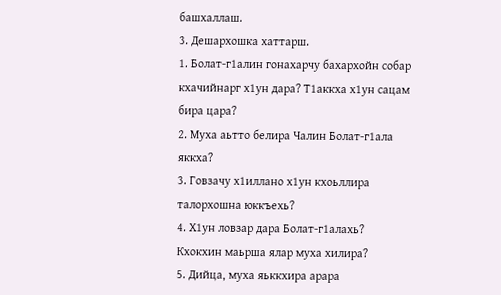башхаллаш.
3. Дешархошка хаттарш.
1. Болат-г1алин гонахарчу бахархойн собар кхачийнарг х1ун дара? Т1аккха х1ун сацам бира цара?
2. Муха аьтто белира Чалин Болат-г1ала яккха?
3. Говзачу х1иллано х1ун кхоьллира талорхошна юккъехь?
4. Х1ун ловзар дара Болат-г1алахь? Кхокхин маьрша ялар муха хилира?
5. Дийца, муха яьккхира арара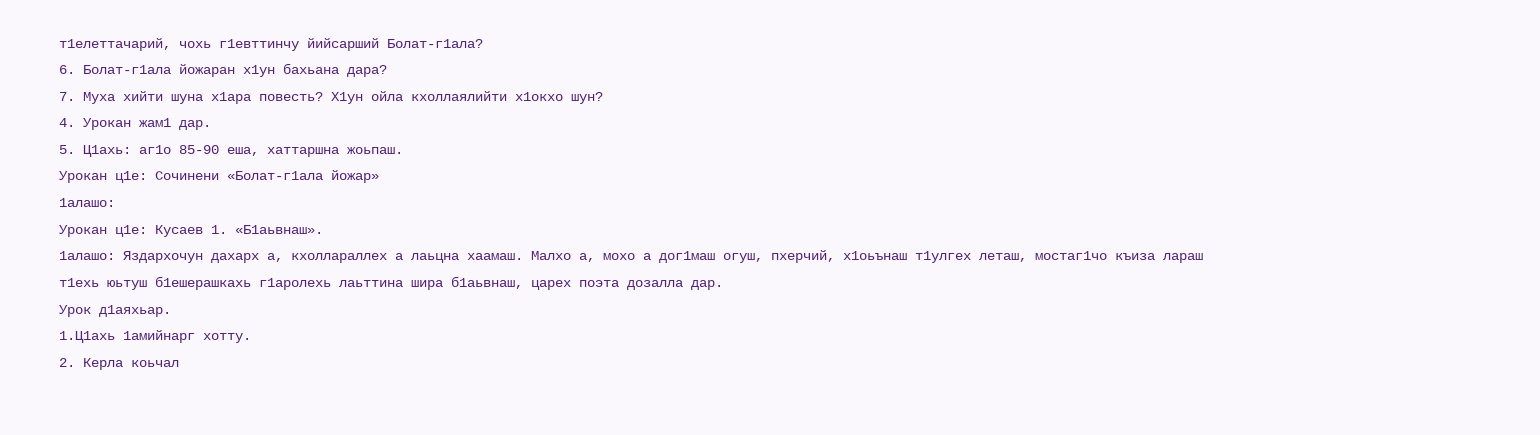т1елеттачарий, чохь г1евттинчу йийсарший Болат-г1ала?
6. Болат-г1ала йожаран х1ун бахьана дара?
7. Муха хийти шуна х1ара повесть? Х1ун ойла кхоллаялийти х1окхо шун?
4. Урокан жам1 дар.
5. Ц1ахь: аг1о 85-90 еша, хаттаршна жоьпаш.
Урокан ц1е: Сочинени «Болат-г1ала йожар»
1алашо:
Урокан ц1е: Кусаев 1. «Б1аьвнаш».
1алашо: Яздархочун дахарх а, кхоллараллех а лаьцна хаамаш. Малхо а, мохо а дог1маш огуш, пхерчий, х1оьънаш т1улгех леташ, мостаг1чо къиза лараш т1ехь юьтуш б1ешерашкахь г1аролехь лаьттина шира б1аьвнаш, царех поэта дозалла дар.
Урок д1аяхьар.
1.Ц1ахь 1амийнарг хотту.
2. Керла коьчал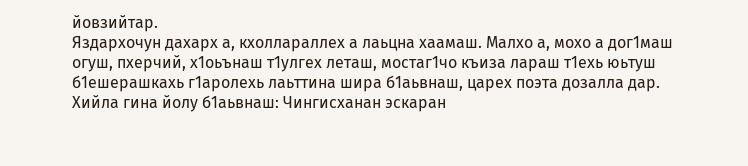йовзийтар.
Яздархочун дахарх а, кхоллараллех а лаьцна хаамаш. Малхо а, мохо а дог1маш огуш, пхерчий, х1оьънаш т1улгех леташ, мостаг1чо къиза лараш т1ехь юьтуш б1ешерашкахь г1аролехь лаьттина шира б1аьвнаш, царех поэта дозалла дар. Хийла гина йолу б1аьвнаш: Чингисханан эскаран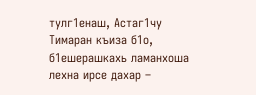тулг1енаш, Астаг1чу Тимаран къиза б1о, б1ешерашкахь ламанхоша лехна ирсе дахар –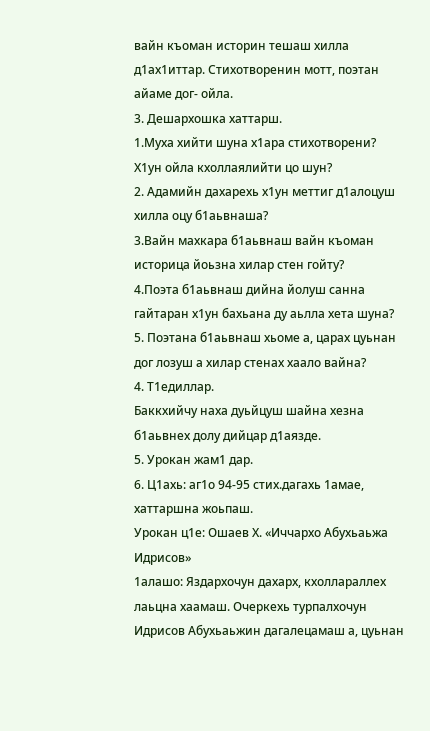вайн къоман историн тешаш хилла д1ах1иттар. Стихотворенин мотт, поэтан айаме дог- ойла.
3. Дешархошка хаттарш.
1.Муха хийти шуна х1ара стихотворени? Х1ун ойла кхоллаялийти цо шун?
2. Адамийн дахарехь х1ун меттиг д1алоцуш хилла оцу б1аьвнаша?
3.Вайн махкара б1аьвнаш вайн къоман историца йоьзна хилар стен гойту?
4.Поэта б1аьвнаш дийна йолуш санна гайтаран х1ун бахьана ду аьлла хета шуна?
5. Поэтана б1аьвнаш хьоме а, царах цуьнан дог лозуш а хилар стенах хаало вайна?
4. Т1едиллар.
Баккхийчу наха дуьйцуш шайна хезна б1аьвнех долу дийцар д1аязде.
5. Урокан жам1 дар.
6. Ц1ахь: аг1о 94-95 стих.дагахь 1амае, хаттаршна жоьпаш.
Урокан ц1е: Ошаев Х. «Иччархо Абухьаьжа Идрисов»
1алашо: Яздархочун дахарх, кхоллараллех лаьцна хаамаш. Очеркехь турпалхочун Идрисов Абухьаьжин дагалецамаш а, цуьнан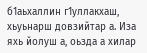б1аьхаллин г1уллакхаш, хьуьнарш довзийтар а. Иза яхь йолуш а, оьзда а хилар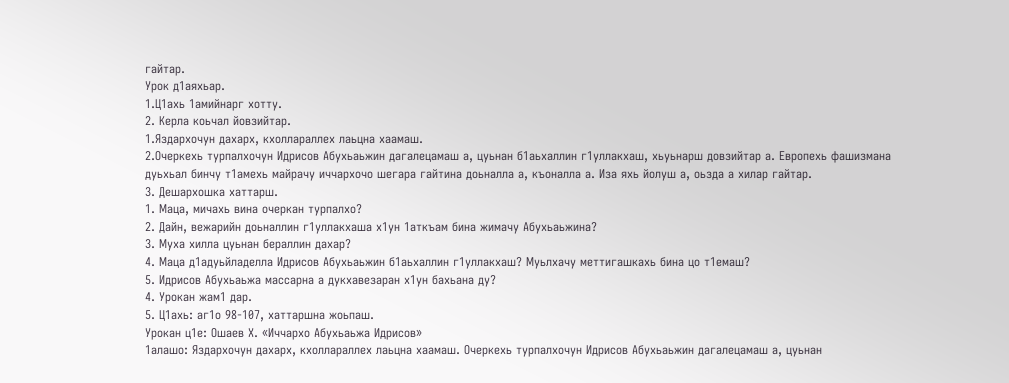гайтар.
Урок д1аяхьар.
1.Ц1ахь 1амийнарг хотту.
2. Керла коьчал йовзийтар.
1.Яздархочун дахарх, кхоллараллех лаьцна хаамаш.
2.Очеркехь турпалхочун Идрисов Абухьаьжин дагалецамаш а, цуьнан б1аьхаллин г1уллакхаш, хьуьнарш довзийтар а. Европехь фашизмана дуьхьал бинчу т1амехь майрачу иччархочо шегара гайтина доьналла а, къоналла а. Иза яхь йолуш а, оьзда а хилар гайтар.
3. Дешархошка хаттарш.
1. Маца, мичахь вина очеркан турпалхо?
2. Дайн, вежарийн доьналлин г1уллакхаша х1ун 1аткъам бина жимачу Абухьаьжина?
3. Муха хилла цуьнан бераллин дахар?
4. Маца д1адуьйладелла Идрисов Абухьаьжин б1аьхаллин г1уллакхаш? Муьлхачу меттигашкахь бина цо т1емаш?
5. Идрисов Абухьаьжа массарна а дукхавезаран х1ун бахьана ду?
4. Урокан жам1 дар.
5. Ц1ахь: аг1о 98-107, хаттаршна жоьпаш.
Урокан ц1е: Ошаев Х. «Иччархо Абухьаьжа Идрисов»
1алашо: Яздархочун дахарх, кхоллараллех лаьцна хаамаш. Очеркехь турпалхочун Идрисов Абухьаьжин дагалецамаш а, цуьнан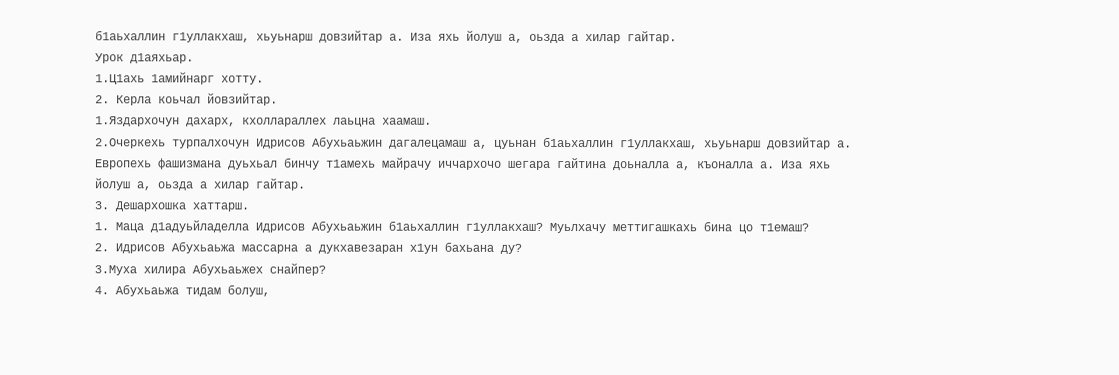б1аьхаллин г1уллакхаш, хьуьнарш довзийтар а. Иза яхь йолуш а, оьзда а хилар гайтар.
Урок д1аяхьар.
1.Ц1ахь 1амийнарг хотту.
2. Керла коьчал йовзийтар.
1.Яздархочун дахарх, кхоллараллех лаьцна хаамаш.
2.Очеркехь турпалхочун Идрисов Абухьаьжин дагалецамаш а, цуьнан б1аьхаллин г1уллакхаш, хьуьнарш довзийтар а. Европехь фашизмана дуьхьал бинчу т1амехь майрачу иччархочо шегара гайтина доьналла а, къоналла а. Иза яхь йолуш а, оьзда а хилар гайтар.
3. Дешархошка хаттарш.
1. Маца д1адуьйладелла Идрисов Абухьаьжин б1аьхаллин г1уллакхаш? Муьлхачу меттигашкахь бина цо т1емаш?
2. Идрисов Абухьаьжа массарна а дукхавезаран х1ун бахьана ду?
3.Муха хилира Абухьаьжех снайпер?
4. Абухьаьжа тидам болуш,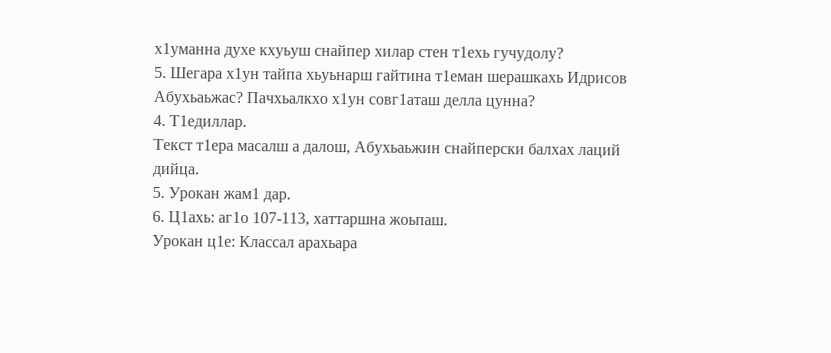х1уманна духе кхуьуш снайпер хилар стен т1ехь гучудолу?
5. Шегара х1ун тайпа хьуьнарш гайтина т1еман шерашкахь Идрисов Абухьаьжас? Пачхьалкхо х1ун совг1аташ делла цунна?
4. Т1едиллар.
Текст т1ера масалш а далош, Абухьаьжин снайперски балхах лаций дийца.
5. Урокан жам1 дар.
6. Ц1ахь: аг1о 107-113, хаттаршна жоьпаш.
Урокан ц1е: Классал арахьара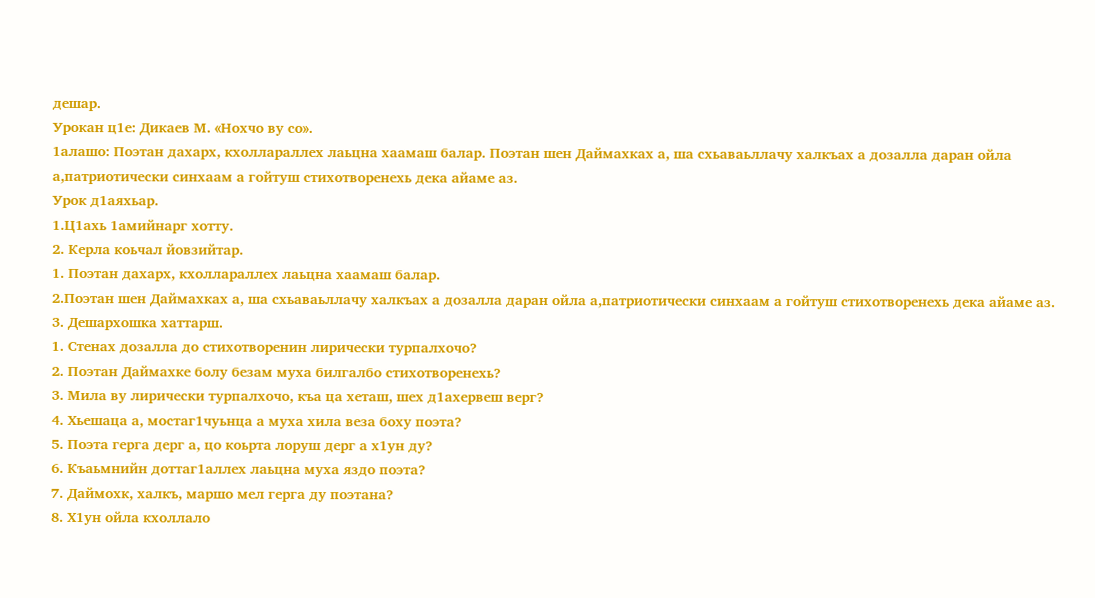дешар.
Урокан ц1е: Дикаев М. «Нохчо ву со».
1алашо: Поэтан дахарх, кхоллараллех лаьцна хаамаш балар. Поэтан шен Даймахках а, ша схьаваьллачу халкъах а дозалла даран ойла а,патриотически синхаам а гойтуш стихотворенехь дека айаме аз.
Урок д1аяхьар.
1.Ц1ахь 1амийнарг хотту.
2. Керла коьчал йовзийтар.
1. Поэтан дахарх, кхоллараллех лаьцна хаамаш балар.
2.Поэтан шен Даймахках а, ша схьаваьллачу халкъах а дозалла даран ойла а,патриотически синхаам а гойтуш стихотворенехь дека айаме аз.
3. Дешархошка хаттарш.
1. Стенах дозалла до стихотворенин лирически турпалхочо?
2. Поэтан Даймахке болу безам муха билгалбо стихотворенехь?
3. Мила ву лирически турпалхочо, къа ца хеташ, шех д1ахервеш верг?
4. Хьешаца а, мостаг1чуьнца а муха хила веза боху поэта?
5. Поэта герга дерг а, цо коьрта лоруш дерг а х1ун ду?
6. Къаьмнийн доттаг1аллех лаьцна муха яздо поэта?
7. Даймохк, халкъ, маршо мел герга ду поэтана?
8. Х1ун ойла кхоллало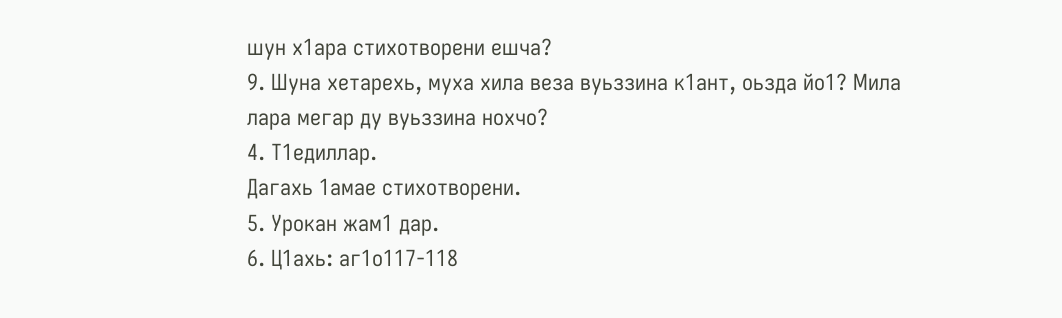шун х1ара стихотворени ешча?
9. Шуна хетарехь, муха хила веза вуьззина к1ант, оьзда йо1? Мила лара мегар ду вуьззина нохчо?
4. Т1едиллар.
Дагахь 1амае стихотворени.
5. Урокан жам1 дар.
6. Ц1ахь: аг1о117-118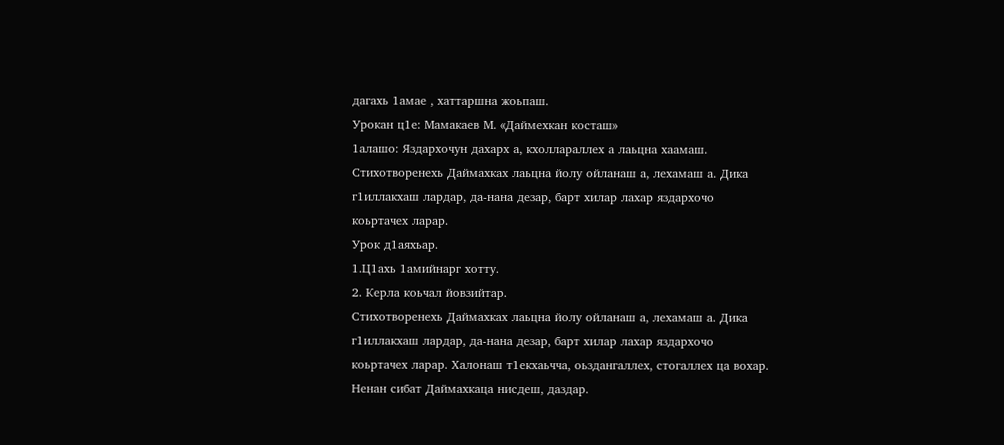дагахь 1амае , хаттаршна жоьпаш.
Урокан ц1е: Мамакаев М. «Даймехкан косташ»
1алашо: Яздархочун дахарх а, кхоллараллех а лаьцна хаамаш. Стихотворенехь Даймахках лаьцна йолу ойланаш а, лехамаш а. Дика г1иллакхаш лардар, да-нана дезар, барт хилар лахар яздархочо коьртачех ларар.
Урок д1аяхьар.
1.Ц1ахь 1амийнарг хотту.
2. Керла коьчал йовзийтар.
Стихотворенехь Даймахках лаьцна йолу ойланаш а, лехамаш а. Дика г1иллакхаш лардар, да-нана дезар, барт хилар лахар яздархочо коьртачех ларар. Халонаш т1екхаьчча, оьздангаллех, стогаллех ца вохар. Ненан сибат Даймахкаца нисдеш, даздар.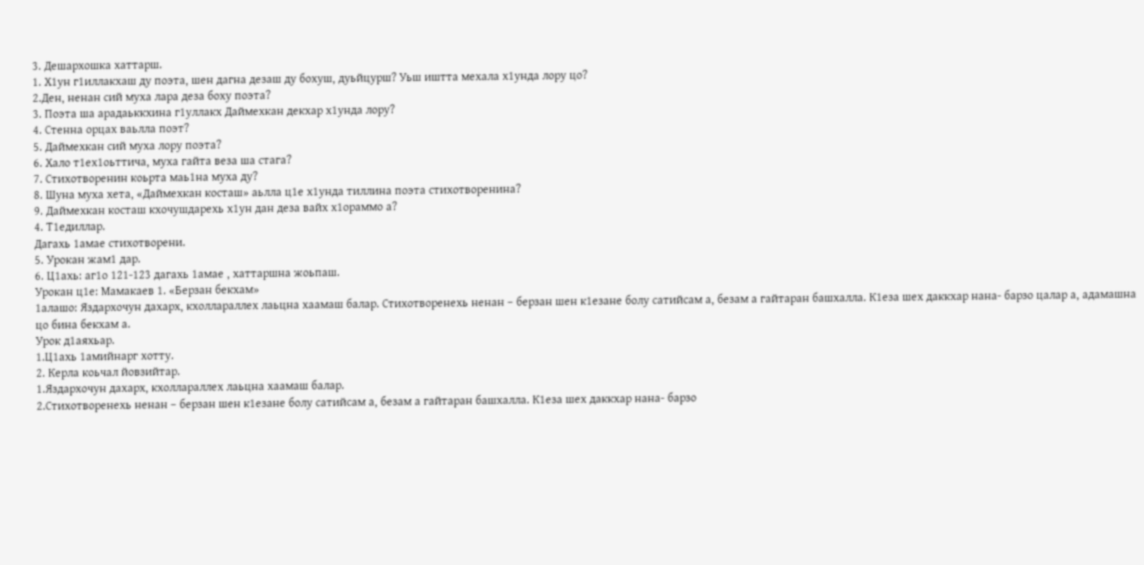3. Дешархошка хаттарш.
1. Х1ун г1иллакхаш ду поэта, шен дагна дезаш ду бохуш, дуьйцурш? Уьш иштта мехала х1унда лору цо?
2.Ден, ненан сий муха лара деза боху поэта?
3. Поэта ша арадаьккхина г1уллакх Даймехкан декхар х1унда лору?
4. Стенна орцах ваьлла поэт?
5. Даймехкан сий муха лору поэта?
6. Хало т1ех1оьттича, муха гайта веза ша стага?
7. Стихотворенин коьрта маь1на муха ду?
8. Шуна муха хета, «Даймехкан косташ» аьлла ц1е х1унда тиллина поэта стихотворенина?
9. Даймехкан косташ кхочушдарехь х1ун дан деза вайх х1ораммо а?
4. Т1едиллар.
Дагахь 1амае стихотворени.
5. Урокан жам1 дар.
6. Ц1ахь: аг1о 121-123 дагахь 1амае , хаттаршна жоьпаш.
Урокан ц1е: Мамакаев 1. «Берзан бекхам»
1алашо: Яздархочун дахарх, кхоллараллех лаьцна хаамаш балар. Стихотворенехь ненан – берзан шен к1езане болу сатийсам а, безам а гайтаран башхалла. К1еза шех даккхар нана- барзо цалар а, адамашна цо бина бекхам а.
Урок д1аяхьар.
1.Ц1ахь 1амийнарг хотту.
2. Керла коьчал йовзийтар.
1.Яздархочун дахарх, кхоллараллех лаьцна хаамаш балар.
2.Стихотворенехь ненан – берзан шен к1езане болу сатийсам а, безам а гайтаран башхалла. К1еза шех даккхар нана- барзо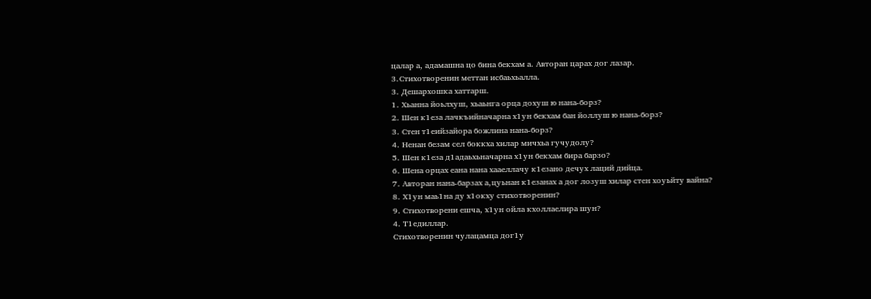цалар а, адамашна цо бина бекхам а. Авторан царах дог лазар.
3.Стихотворенин меттан исбаьхьалла.
3. Дешархошка хаттарш.
1. Хьанна йоьлхуш, хьаьнга орца дохуш ю нана-борз?
2. Шен к1еза лачкъийначарна х1ун бекхам бан йоллуш ю нана-борз?
3. Стен т1еийзайора божлина нана-борз?
4. Ненан безам сел боккха хилар мичхьа гучудолу?
5. Шен к1еза д1адаьхьначарна х1ун бекхам бира барзо?
6. Шена орцах еана нана хааеллачу к1езано дечух лаций дийца.
7. Авторан нана-барзах а,цуьнан к1езанах а дог лозуш хилар стен хоуьйту вайна?
8. Х1ун маь1на ду х1окху стихотворенин?
9. Стихотворени ешча, х1ун ойла кхоллаелира шун?
4. Т1едиллар.
Стихотворенин чулацамца дог1у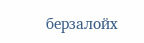берзалойх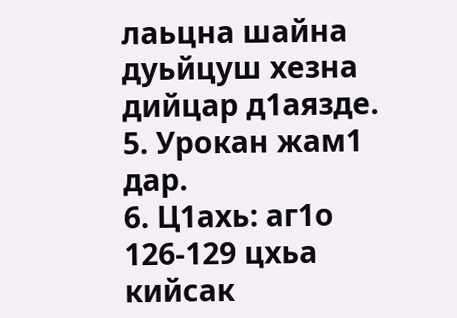лаьцна шайна дуьйцуш хезна дийцар д1аязде.
5. Урокан жам1 дар.
6. Ц1ахь: аг1о 126-129 цхьа кийсак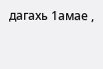дагахь 1амае ,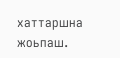хаттаршна жоьпаш.